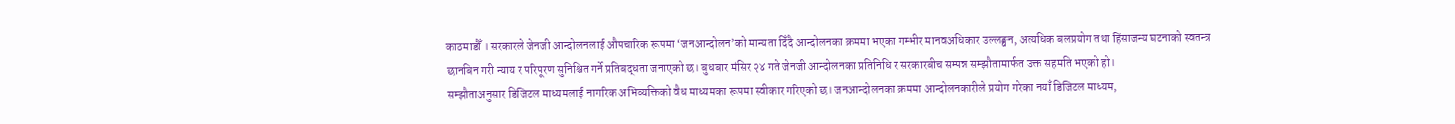काठमाडौँ । सरकारले जेनजी आन्दोलनलाई औपचारिक रूपमा ‘जनआन्दोलन’को मान्यता दिँदै आन्दोलनका क्रममा भएका गम्भीर मानवअधिकार उल्लङ्घन, अत्यधिक बलप्रयोग तथा हिंसाजन्य घटनाको स्वतन्त्र छानबिन गरी न्याय र परिपूरण सुनिश्चित गर्ने प्रतिबद्धता जनाएको छ। बुधबार मंसिर २४ गते जेनजी आन्दोलनका प्रतिनिधि र सरकारबीच सम्पन्न सम्झौतामार्फत उक्त सहमति भएको हो।
सम्झौताअनुसार डिजिटल माध्यमलाई नागरिक अभिव्यक्तिको वैध माध्यमका रूपमा स्वीकार गरिएको छ। जनआन्दोलनका क्रममा आन्दोलनकारीले प्रयोग गरेका नयाँ डिजिटल माध्यम,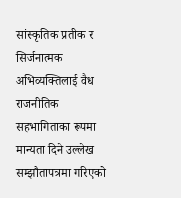सांस्कृतिक प्रतीक र सिर्जनात्मक अभिव्यक्तिलाई वैध राजनीतिक सहभागिताका रूपमा मान्यता दिने उल्लेख सम्झौतापत्रमा गरिएको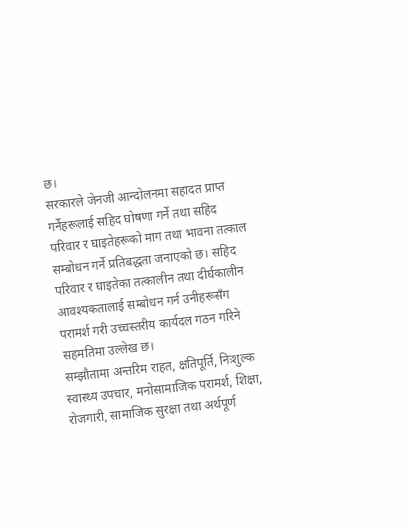छ।
सरकारले जेनजी आन्दोलनमा सहादत प्राप्त गर्नेहरूलाई सहिद घोषणा गर्ने तथा सहिद परिवार र घाइतेहरूको माग तथा भावना तत्काल सम्बोधन गर्ने प्रतिबद्धता जनाएको छ। सहिद परिवार र घाइतेका तत्कालीन तथा दीर्घकालीन आवश्यकतालाई सम्बोधन गर्न उनीहरूसँग परामर्श गरी उच्चस्तरीय कार्यदल गठन गरिने सहमतिमा उल्लेख छ।
सम्झौतामा अन्तरिम राहत, क्षतिपूर्ति, निःशुल्क स्वास्थ्य उपचार, मनोसामाजिक परामर्श, शिक्षा, रोजगारी, सामाजिक सुरक्षा तथा अर्थपूर्ण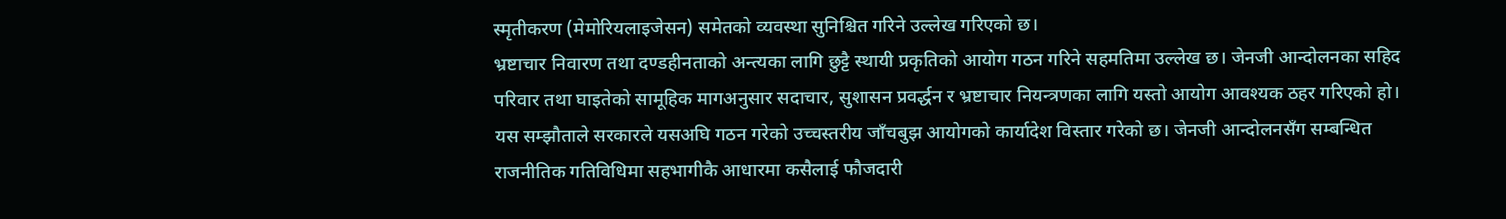स्मृतीकरण (मेमोरियलाइजेसन) समेतको व्यवस्था सुनिश्चित गरिने उल्लेख गरिएको छ।
भ्रष्टाचार निवारण तथा दण्डहीनताको अन्त्यका लागि छुट्टै स्थायी प्रकृतिको आयोग गठन गरिने सहमतिमा उल्लेख छ। जेनजी आन्दोलनका सहिद परिवार तथा घाइतेको सामूहिक मागअनुसार सदाचार, सुशासन प्रवर्द्धन र भ्रष्टाचार नियन्त्रणका लागि यस्तो आयोग आवश्यक ठहर गरिएको हो।
यस सम्झौताले सरकारले यसअघि गठन गरेको उच्चस्तरीय जाँचबुझ आयोगको कार्यादेश विस्तार गरेको छ। जेनजी आन्दोलनसँग सम्बन्धित राजनीतिक गतिविधिमा सहभागीकै आधारमा कसैलाई फौजदारी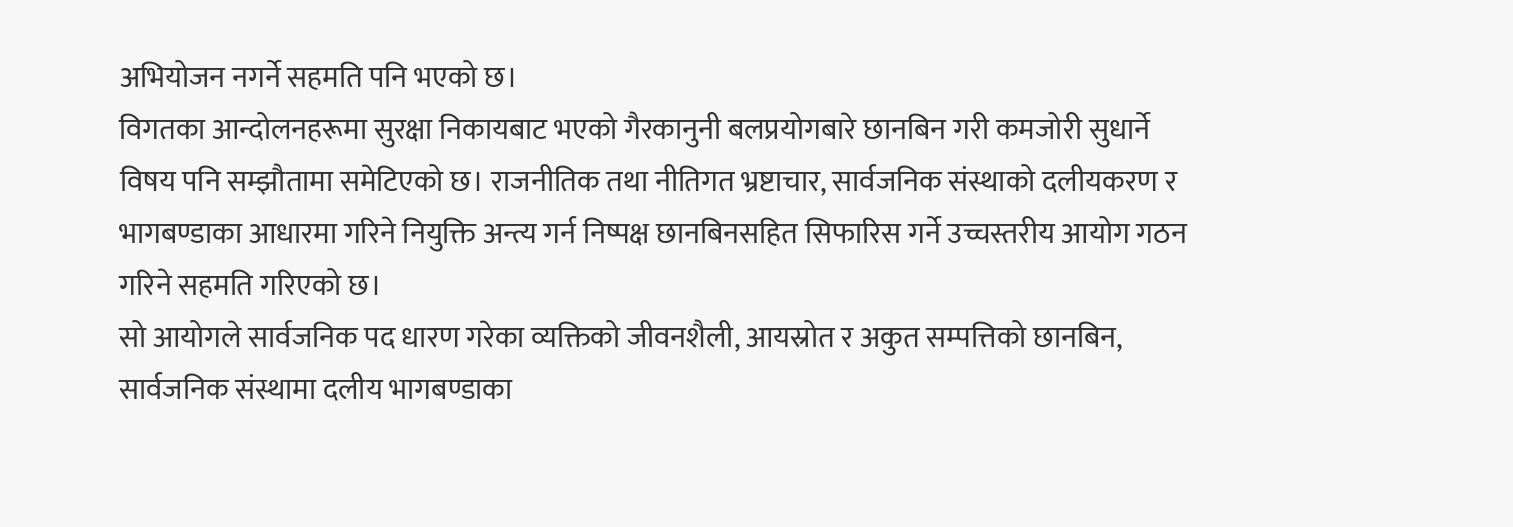अभियोजन नगर्ने सहमति पनि भएको छ।
विगतका आन्दोलनहरूमा सुरक्षा निकायबाट भएको गैरकानुनी बलप्रयोगबारे छानबिन गरी कमजोरी सुधार्ने विषय पनि सम्झौतामा समेटिएको छ। राजनीतिक तथा नीतिगत भ्रष्टाचार, सार्वजनिक संस्थाको दलीयकरण र भागबण्डाका आधारमा गरिने नियुक्ति अन्त्य गर्न निष्पक्ष छानबिनसहित सिफारिस गर्ने उच्चस्तरीय आयोग गठन गरिने सहमति गरिएको छ।
सो आयोगले सार्वजनिक पद धारण गरेका व्यक्तिको जीवनशैली, आयस्रोत र अकुत सम्पत्तिको छानबिन, सार्वजनिक संस्थामा दलीय भागबण्डाका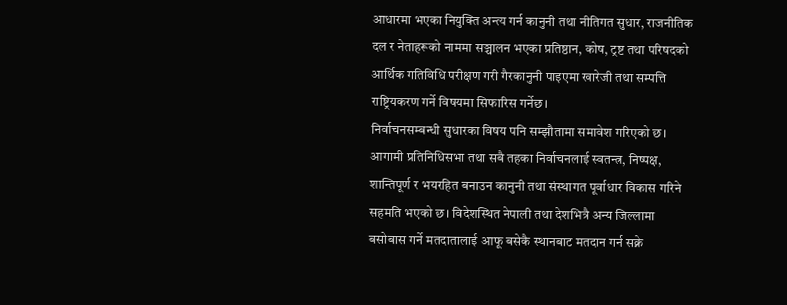आधारमा भएका नियुक्ति अन्त्य गर्न कानुनी तथा नीतिगत सुधार, राजनीतिक दल र नेताहरूको नाममा सञ्चालन भएका प्रतिष्ठान, कोष, ट्रष्ट तथा परिषदको आर्थिक गतिविधि परीक्षण गरी गैरकानुनी पाइएमा खारेजी तथा सम्पत्ति राष्ट्रियकरण गर्ने विषयमा सिफारिस गर्नेछ।
निर्वाचनसम्बन्धी सुधारका विषय पनि सम्झौतामा समावेश गरिएको छ। आगामी प्रतिनिधिसभा तथा सबै तहका निर्वाचनलाई स्वतन्त्र, निष्पक्ष, शान्तिपूर्ण र भयरहित बनाउन कानुनी तथा संस्थागत पूर्वाधार विकास गरिने सहमति भएको छ। विदेशस्थित नेपाली तथा देशभित्रै अन्य जिल्लामा बसोबास गर्ने मतदातालाई आफू बसेकै स्थानबाट मतदान गर्न सक्ने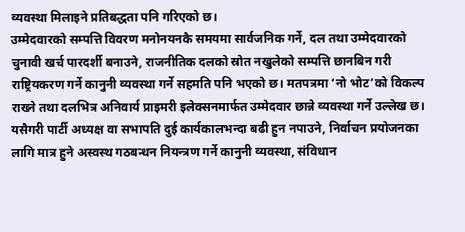व्यवस्था मिलाइने प्रतिबद्धता पनि गरिएको छ।
उम्मेदवारको सम्पत्ति विवरण मनोनयनकै समयमा सार्वजनिक गर्ने, दल तथा उम्मेदवारको चुनावी खर्च पारदर्शी बनाउने, राजनीतिक दलको स्रोत नखुलेको सम्पत्ति छानबिन गरी राष्ट्रियकरण गर्ने कानुनी व्यवस्था गर्ने सहमति पनि भएको छ। मतपत्रमा ‘नो भोट’को विकल्प राख्ने तथा दलभित्र अनिवार्य प्राइमरी इलेक्सनमार्फत उम्मेदवार छान्ने व्यवस्था गर्ने उल्लेख छ।
यसैगरी पार्टी अध्यक्ष वा सभापति दुई कार्यकालभन्दा बढी हुन नपाउने, निर्वाचन प्रयोजनका लागि मात्र हुने अस्वस्थ गठबन्धन नियन्त्रण गर्ने कानुनी व्यवस्था, संविधान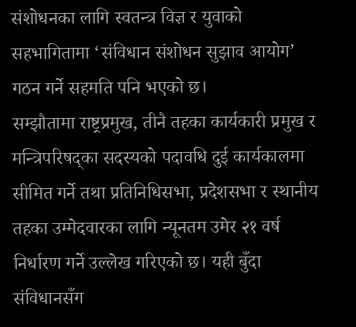संशोधनका लागि स्वतन्त्र विज्ञ र युवाको सहभागितामा ‘संविधान संशोधन सुझाव आयोग’ गठन गर्ने सहमति पनि भएको छ।
सम्झौतामा राष्ट्रप्रमुख, तीनै तहका कार्यकारी प्रमुख र मन्त्रिपरिषद्का सदस्यको पदावधि दुई कार्यकालमा सीमित गर्ने तथा प्रतिनिधिसभा, प्रदेशसभा र स्थानीय तहका उम्मेदवारका लागि न्यूनतम उमेर २१ वर्ष निर्धारण गर्ने उल्लेख गरिएको छ। यही बुँदा संविधानसँग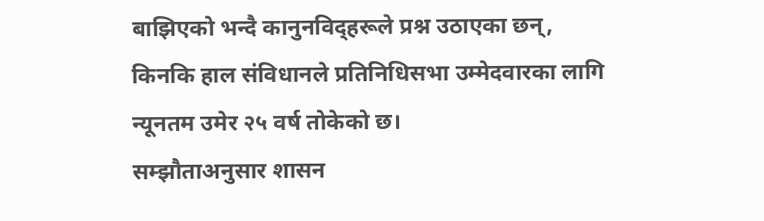बाझिएको भन्दै कानुनविद्हरूले प्रश्न उठाएका छन्, किनकि हाल संविधानले प्रतिनिधिसभा उम्मेदवारका लागि न्यूनतम उमेर २५ वर्ष तोकेको छ।
सम्झौताअनुसार शासन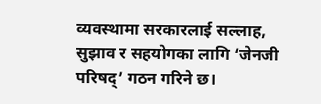व्यवस्थामा सरकारलाई सल्लाह, सुझाव र सहयोगका लागि ‘जेनजी परिषद्’ गठन गरिने छ।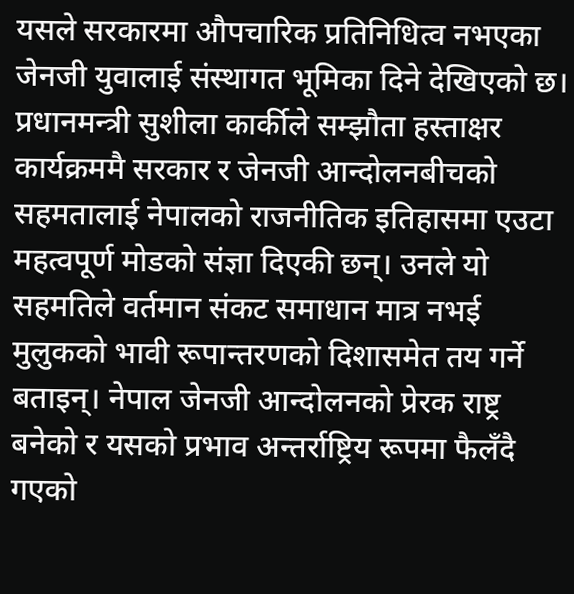यसले सरकारमा औपचारिक प्रतिनिधित्व नभएका जेनजी युवालाई संस्थागत भूमिका दिने देखिएको छ।
प्रधानमन्त्री सुशीला कार्कीले सम्झौता हस्ताक्षर कार्यक्रममै सरकार र जेनजी आन्दोलनबीचको सहमतालाई नेपालको राजनीतिक इतिहासमा एउटा महत्वपूर्ण मोडको संज्ञा दिएकी छन्। उनले यो सहमतिले वर्तमान संकट समाधान मात्र नभई मुलुकको भावी रूपान्तरणको दिशासमेत तय गर्ने बताइन्। नेपाल जेनजी आन्दोलनको प्रेरक राष्ट्र बनेको र यसको प्रभाव अन्तर्राष्ट्रिय रूपमा फैलँदै गएको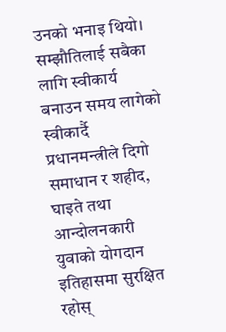उनको भनाइ थियो।
सम्झौतिलाई सबैका लागि स्वीकार्य बनाउन समय लागेको स्वीकार्दै प्रधानमन्त्रीले दिगो समाधान र शहीद, घाइते तथा आन्दोलनकारी युवाको योगदान इतिहासमा सुरक्षित रहोस्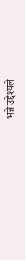भन्ने उद्देश्यले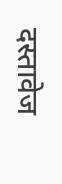दस्तावेज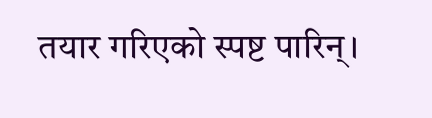तयार गरिएको स्पष्ट पारिन्।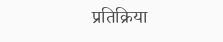प्रतिक्रिया